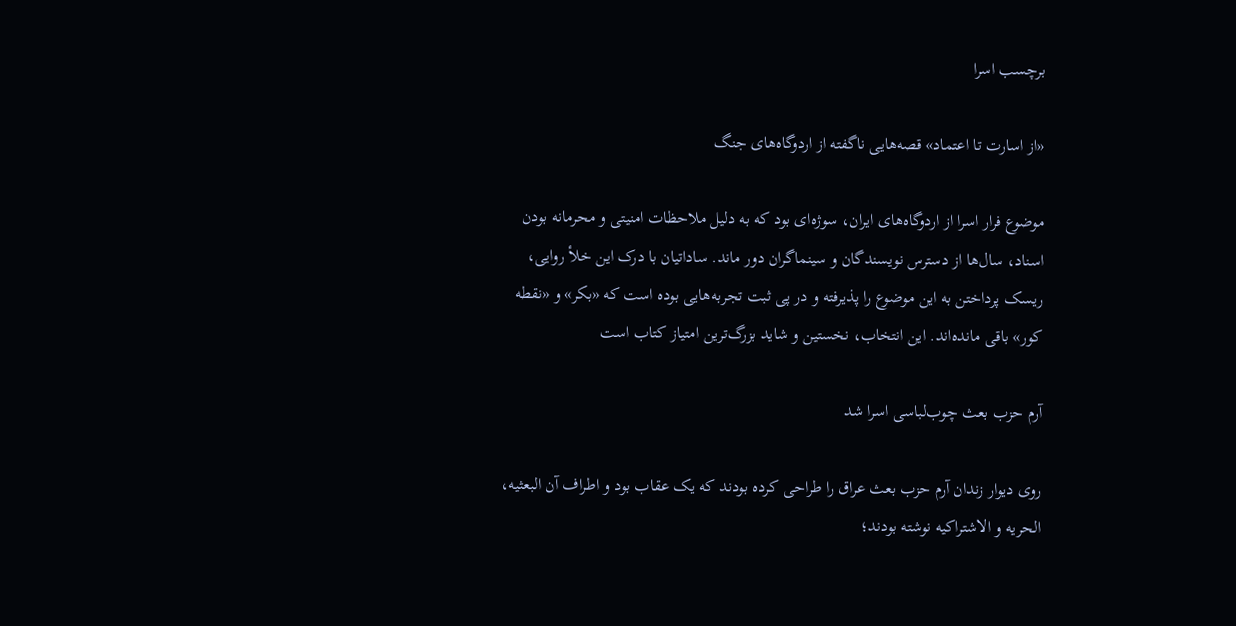برچسب اسرا

«از اسارت تا اعتماد» قصه‌هایی ناگفته از اردوگاه‌های جنگ

موضوع فرار اسرا از اردوگاه‌های ایران، سوژه‌ای بود که به دلیل ملاحظات امنیتی و محرمانه بودن اسناد، سال‌ها از دسترس نویسندگان و سینماگران دور ماند. ساداتیان با درک این خلأ روایی، ریسک پرداختن به این موضوع را پذیرفته و در پی ثبت تجربه‌هایی بوده است که «بکر» و «نقطه کور» باقی مانده‌اند. این انتخاب، نخستین و شاید بزرگ‌ترین امتیاز کتاب است

آرم حزب بعث چوب‌لباسی اسرا شد

روی دیوار زندان آرم حزب بعث عراق را طراحی کرده بودند که یک عقاب بود و اطراف آن البعثیه، الحریه و الاشتراکیه نوشته بودند؛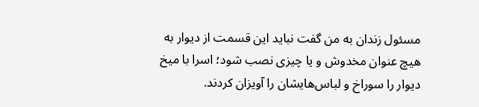مسئول زندان به من گفت نباید این قسمت از دیوار به هیچ عنوان مخدوش و یا چیزی نصب شود؛ اسرا با میخ دیوار را سوراخ و لباس‌هایشان را آویزان کردند.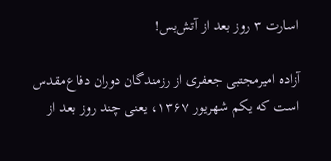اسارت ۳ روز بعد از آتش‌بس!

آزاده امیرمجتبی جعفری از رزمندگان دوران دفاع‌مقدس است که یکم شهریور ۱۳۶۷، یعنی چند روز بعد از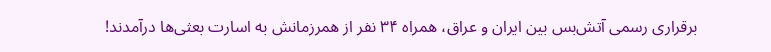برقراری رسمی آتش‌بس بین ایران و عراق، همراه ۳۴ نفر از همرزمانش به اسارت بعثی‌ها درآمدند!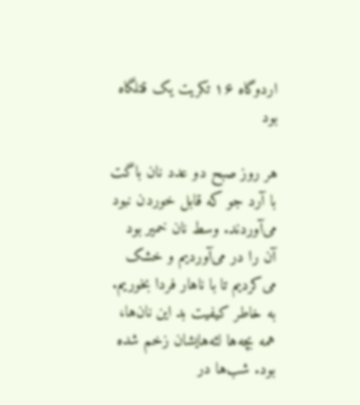اردوگاه ۱۶ تکریت یک قتلگاه بود

هر روز صبح دو عدد نان باگت با آرد جو که قابل خوردن نبود می‌آوردند. وسط نان خمیر بود آن را در می‌آوردیم و خشک می‌کردیم تا با ناهار فردا بخوریم. به خاطر کیفیت بد این نان‌ها، همه بچه‌ها لثه‌ها‌یشان زخم شده بود. شب‌ها در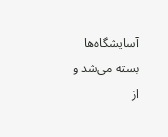آسایشگاه‌ها بسته می‌شد و از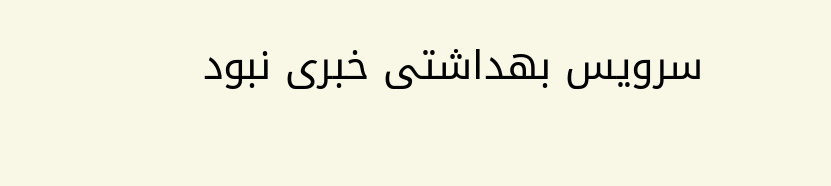سرویس بهداشتی خبری نبود